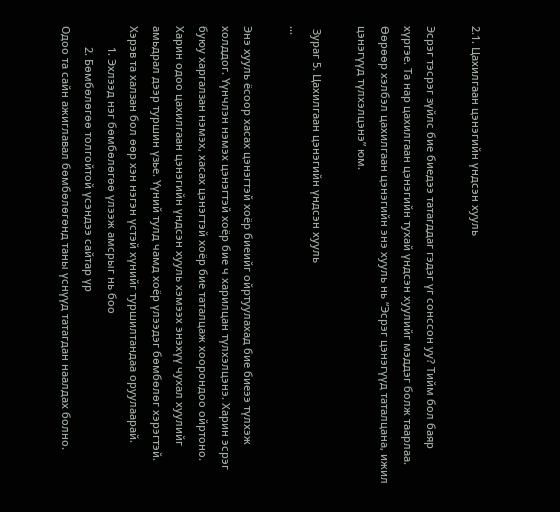2.1. Цахилгаан цэнэгийн үндсэн хууль

Эсрэг тэсрэг зүйлс бие биедээ татагддаг гэдэг үг сонссон уу? Тийм бол баяр хүргэе. Та нар цахилгаан цэнэгийн тухай үндсэн хуулийг мэддэг болж таарлаа. Өөрөөр хэлбэл цахилгаан цэнэгийн энэ хууль нь “Эсрэг цэнэгүүд таталцана, ижил цэнэгүүд түлхэлцэнэ” юм.

 Зураг 5. Цахилгаан цэнэгийн үндсэн хууль
...

Энэ хууль ёсоор хасах цэнэгтэй хоёр биеийг ойртуулахад бие биеээ түлхэж холддог. Үүнчлэн нэмэх цэнэгтэй хоёр бие ч харилцан түлхэлцэнэ. Харин эсрэг буюу харгалзан нэмэх, хасах цэнэгтэй хоёр бие таталцаж хоорондоо ойртоно.
Харин одоо цахилгаан цэнэгийн үндсэн хууль хэмээх энэхүү чухал хуулийг амьдрал дээр туршин үзье. Үүний тулд чамд хоёр үлээдэг бөмбөлөг хэрэгтэй. Хэрэв та халзан бол өөр хэн нэгэн үстэй хүнийг туршилтандаа оруулаарай.
       1. Эхлээд нэг бөмбөлөгөө үлээж амсрыг нь боо
       2. Бөмбөлөгөө толгойтой үсэндээ сайтар үр
Одоо та сайн ажиглавал бөмбөлөгөнд таны үснүүд татагдан наалдах болно.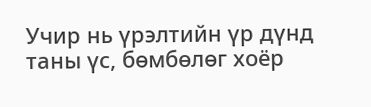Учир нь үрэлтийн үр дүнд таны үс, бөмбөлөг хоёр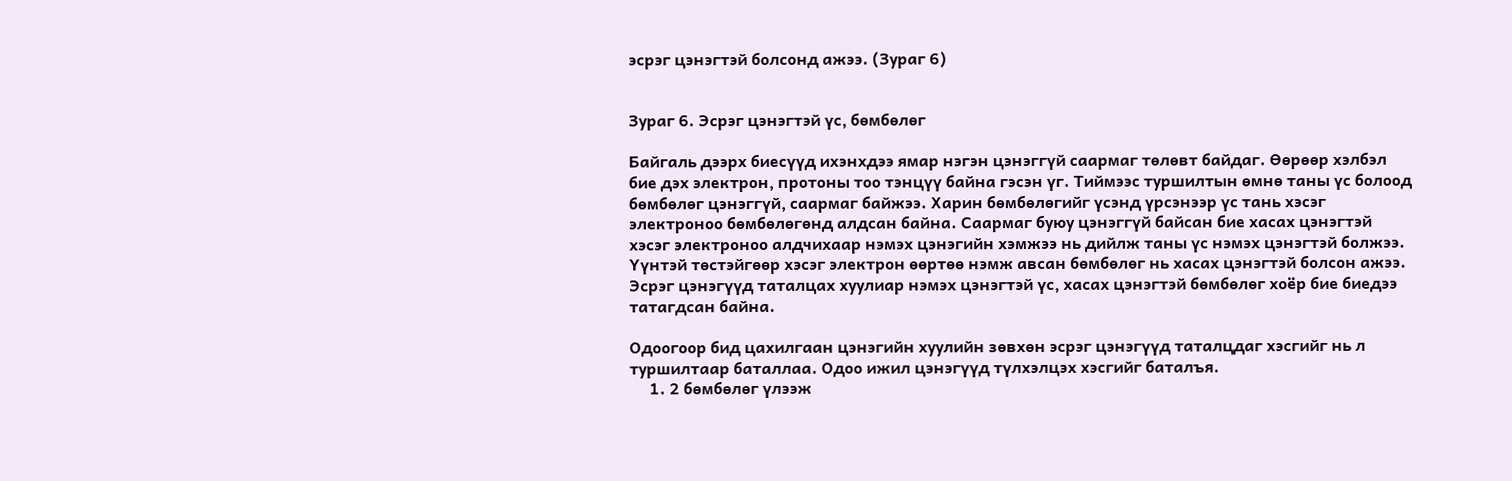эсрэг цэнэгтэй болсонд ажээ. (Зураг 6)


Зураг 6. Эсрэг цэнэгтэй үс, бөмбөлөг

Байгаль дээрх биесүүд ихэнхдээ ямар нэгэн цэнэггүй саармаг төлөвт байдаг. Өөрөөр хэлбэл бие дэх электрон, протоны тоо тэнцүү байна гэсэн үг. Тиймээс туршилтын өмнө таны үс болоод бөмбөлөг цэнэггүй, саармаг байжээ. Харин бөмбөлөгийг үсэнд үрсэнээр үс тань хэсэг электроноо бөмбөлөгөнд алдсан байна. Саармаг буюу цэнэггүй байсан бие хасах цэнэгтэй хэсэг электроноо алдчихаар нэмэх цэнэгийн хэмжээ нь дийлж таны үс нэмэх цэнэгтэй болжээ. Үүнтэй төстэйгөөр хэсэг электрон өөртөө нэмж авсан бөмбөлөг нь хасах цэнэгтэй болсон ажээ. Эсрэг цэнэгүүд таталцах хуулиар нэмэх цэнэгтэй үс, хасах цэнэгтэй бөмбөлөг хоёр бие биедээ татагдсан байна.

Одоогоор бид цахилгаан цэнэгийн хуулийн зөвхөн эсрэг цэнэгүүд таталцдаг хэсгийг нь л туршилтаар баталлаа. Одоо ижил цэнэгүүд түлхэлцэх хэсгийг баталъя.
     1. 2 бөмбөлөг үлээж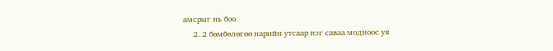амсрыг нь боо
     2. 2 бөмбөлөгөө нарийн утсаар нэг саваа модноос уя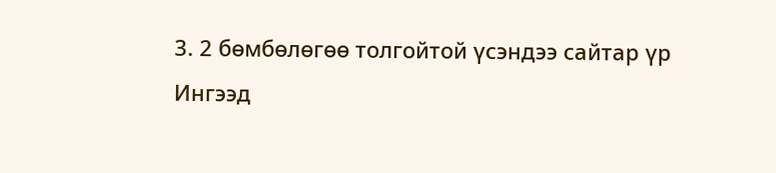3. 2 бөмбөлөгөө толгойтой үсэндээ сайтар үр
Ингээд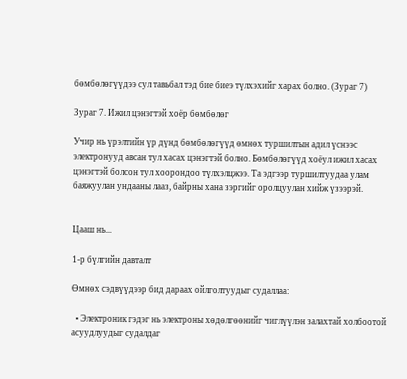бөмбөлөгүүдээ сул тавьбал тэд бие биеэ түлхэхийг харах болно. (Зураг 7)

Зураг 7. Ижил цэнэгтэй хоёр бөмбөлөг

Учир нь үрэлтийн үр дүнд бөмбөлөгүүд өмнөх туршилтын адил үснээс электронууд авсан тул хасах цэнэгтэй болно. Бөмбөлөгүүд хоёул ижил хасах цэнэгтэй болсон тул хоорондоо түлхэлцжээ. Та эдгээр туршилтуудаа улам баяжуулан ундааны лааз, байрны хана зэргийг оролцуулан хийж үзээрэй.


Цааш нь...

1-р бүлгийн давталт

Өмнөх сэдвүүдээр бид дараах ойлголтуудыг судаллаа:

  • Электроник гэдэг нь электроны хөдөлгөөнийг чиглүүлэн залахтай холбоотой асуудлуудыг судалдаг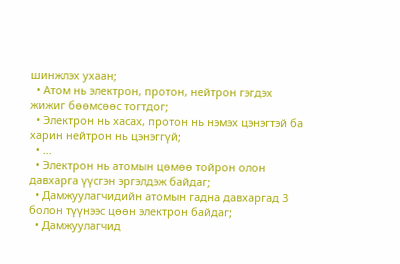шинжлэх ухаан;
  • Атом нь электрон, протон, нейтрон гэгдэх жижиг бөөмсөөс тогтдог;
  • Электрон нь хасах, протон нь нэмэх цэнэгтэй ба харин нейтрон нь цэнэггүй;
  • ...
  • Электрон нь атомын цөмөө тойрон олон давхарга үүсгэн эргэлдэж байдаг;
  • Дамжуулагчидийн атомын гадна давхаргад 3 болон түүнээс цөөн электрон байдаг;
  • Дамжуулагчид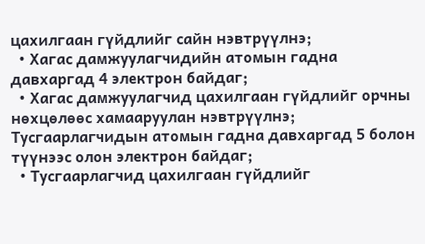цахилгаан гүйдлийг сайн нэвтрүүлнэ;
  • Хагас дамжуулагчидийн атомын гадна давхаргад 4 электрон байдаг;
  • Хагас дамжуулагчид цахилгаан гүйдлийг орчны нөхцөлөөс хамааруулан нэвтрүүлнэ; Тусгаарлагчидын атомын гадна давхаргад 5 болон түүнээс олон электрон байдаг;
  • Тусгаарлагчид цахилгаан гүйдлийг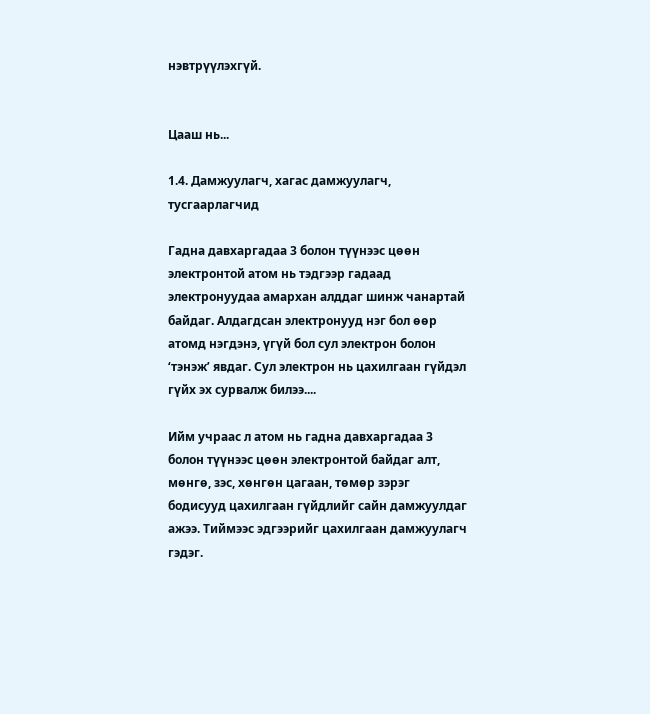нэвтрүүлэхгүй.


Цааш нь...

1.4. Дамжуулагч, хагас дамжуулагч, тусгаарлагчид

Гадна давхаргадаа 3 болон түүнээс цөөн электронтой атом нь тэдгээр гадаад электронуудаа амархан алддаг шинж чанартай байдаг. Алдагдсан электронууд нэг бол өөр атомд нэгдэнэ, үгүй бол сул электрон болон ‘тэнэж’ явдаг. Сул электрон нь цахилгаан гүйдэл гүйх эх сурвалж билээ....

Ийм учраас л атом нь гадна давхаргадаа 3 болон түүнээс цөөн электронтой байдаг алт, мөнгө, зэс, хөнгөн цагаан, төмөр зэрэг бодисууд цахилгаан гүйдлийг сайн дамжуулдаг ажээ. Тиймээс эдгээрийг цахилгаан дамжуулагч гэдэг.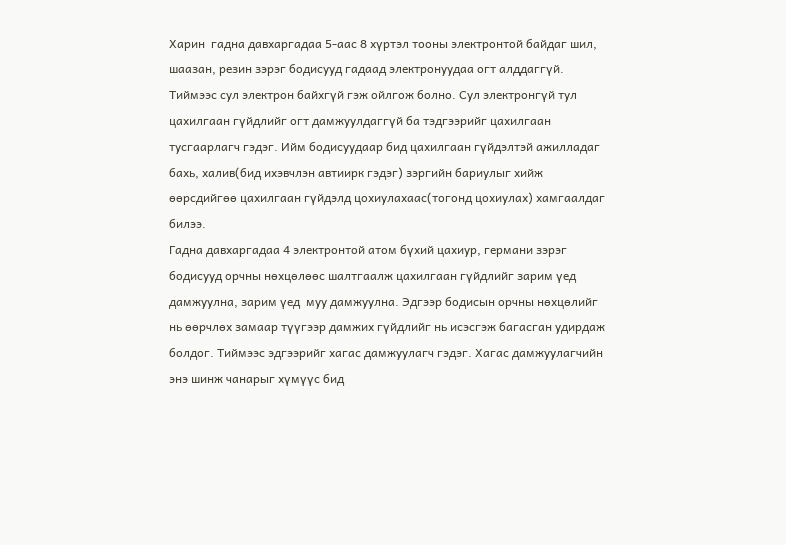Харин  гадна давхаргадаа 5-аас 8 хүртэл тооны электронтой байдаг шил, шаазан, резин зэрэг бодисууд гадаад электронуудаа огт алддаггүй. Тиймээс сул электрон байхгүй гэж ойлгож болно. Сул электронгүй тул цахилгаан гүйдлийг огт дамжуулдаггүй ба тэдгээрийг цахилгаан тусгаарлагч гэдэг. Ийм бодисуудаар бид цахилгаан гүйдэлтэй ажилладаг бахь, халив(бид ихэвчлэн автиирк гэдэг) зэргийн бариулыг хийж өөрсдийгөө цахилгаан гүйдэлд цохиулахаас(тогонд цохиулах) хамгаалдаг билээ.
Гадна давхаргадаа 4 электронтой атом бүхий цахиур, германи зэрэг бодисууд орчны нөхцөлөөс шалтгаалж цахилгаан гүйдлийг зарим үед дамжуулна, зарим үед  муу дамжуулна. Эдгээр бодисын орчны нөхцөлийг нь өөрчлөх замаар түүгээр дамжих гүйдлийг нь исэсгэж багасган удирдаж болдог. Тиймээс эдгээрийг хагас дамжуулагч гэдэг. Хагас дамжуулагчийн энэ шинж чанарыг хүмүүс бид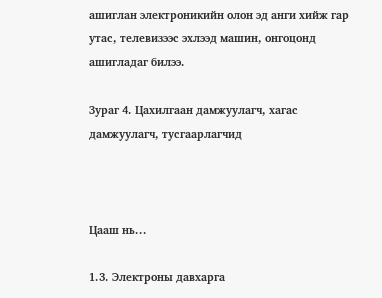ашиглан электроникийн олон эд анги хийж гар утас, телевизээс эхлээд машин, онгоцонд ашигладаг билээ.

Зураг 4. Цахилгаан дамжуулагч, хагас дамжуулагч, тусгаарлагчид



Цааш нь...

1.3. Электроны давхарга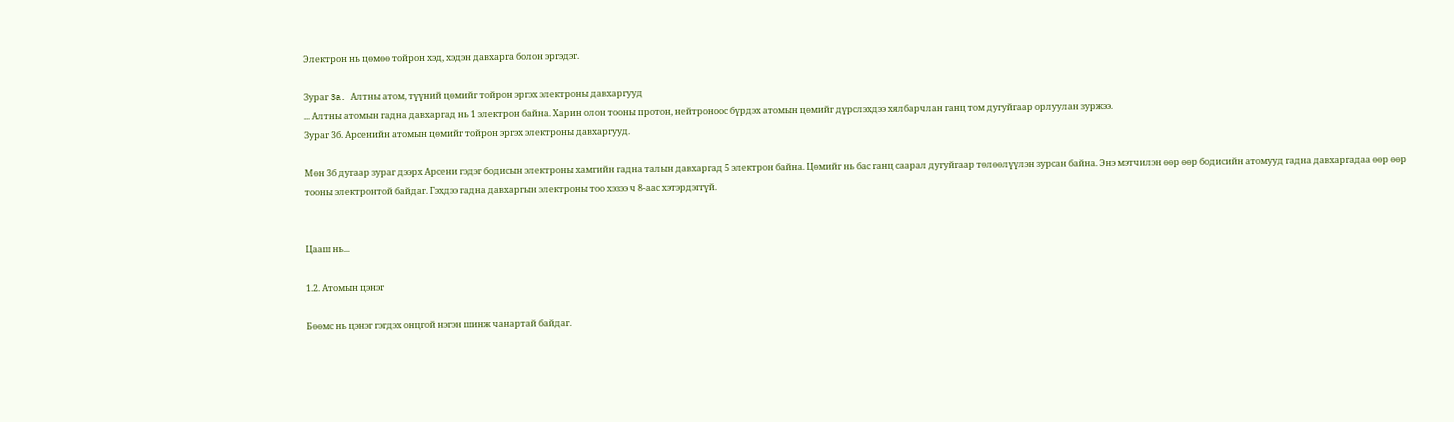Электрон нь цөмөө тойрон хэд, хэдэн давхарга болон эргэдэг.

Зураг 3a. Алтны атом, түүний цөмийг тойрон эргэх электроны давхаргууд
... Алтны атомын гадна давхаргад нь 1 электрон байна. Харин олон тооны протон, нейтроноос бүрдэх атомын цөмийг дүрслэхдээ хялбарчлан ганц том дугуйгаар орлуулан зуржээ.
Зураг 3б. Арсенийн атомын цөмийг тойрон эргэх электроны давхаргууд.

Мөн 3б дугаар зураг дээрх Арсени гэдэг бодисын электроны хамгийн гадна талын давхаргад 5 электрон байна. Цөмийг нь бас ганц саарал дугуйгаар төлөөлүүлэн зурсан байна. Энэ мэтчилэн өөр өөр бодисийн атомууд гадна давхаргадаа өөр өөр тооны электронтой байдаг. Гэхдээ гадна давхаргын электроны тоо хэзээ ч 8-аас хэтэрдэггүй.


Цааш нь...

1.2. Атомын цэнэг

Бөөмс нь цэнэг гэгдэх онцгой нэгэн шинж чанартай байдаг.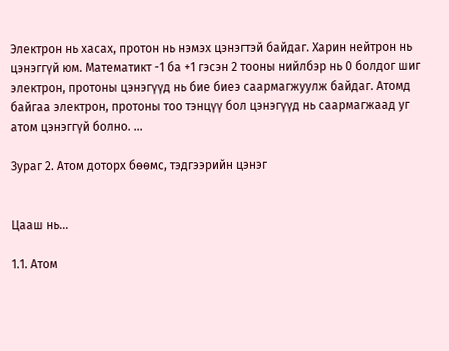Электрон нь хасах, протон нь нэмэх цэнэгтэй байдаг. Харин нейтрон нь цэнэггүй юм. Математикт -1 ба +1 гэсэн 2 тооны нийлбэр нь 0 болдог шиг электрон, протоны цэнэгүүд нь бие биеэ саармагжуулж байдаг. Атомд байгаа электрон, протоны тоо тэнцүү бол цэнэгүүд нь саармагжаад уг атом цэнэггүй болно. ...

Зураг 2. Атом доторх бөөмс, тэдгээрийн цэнэг


Цааш нь...

1.1. Атом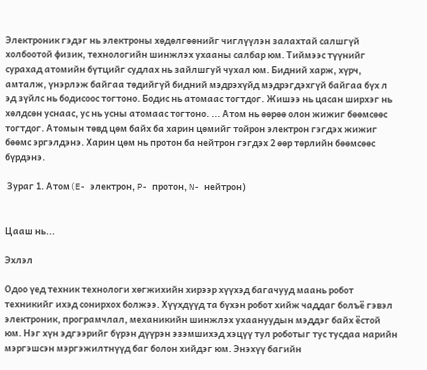Электроник гэдэг нь электроны хөдөлгөөнийг чиглүүлэн залахтай салшгүй холбоотой физик, технологийн шинжлэх ухааны салбар юм. Тиймээс түүнийг сурахад атомийн бүтцийг судлах нь зайлшгуй чухал юм. Бидний харж, хүрч, амталж, үнэрлэж байгаа төдийгүй бидний мэдрэхүйд мэдрэгдэхгүй байгаа бүх л эд зүйлс нь бодисоос тогтоно. Бодис нь атомаас тогтдог. Жишээ нь цасан ширхэг нь хөлдсөн уснаас, ус нь усны атомаас тогтоно. ... Атом нь өөрөө олон жижиг бөөмсөөс тогтдог. Атомын төвд цөм байх ба харин цөмийг тойрон электрон гэгдэх жижиг бөөмс эргэлдэнэ. Харин цөм нь протон ба нейтрон гэгдэх 2 өөр төрлийн бөөмсөөс бүрдэнэ.

 Зураг 1. Атом(E- электрон, P- протон, N- нейтрон)


Цааш нь...

Эхлэл

Одоо үед техник технологи хөгжихийн хирээр хүүхэд багачууд маань робот техникийг ихэд сонирхох болжээ. Хүүхдүүд та бүхэн робот хийж чаддаг болъё гэвэл электроник, програмчлал, механикийн шинжлэх ухаануудын мэддэг байх ёстой юм. Нэг хүн эдгээрийг бүрэн дүүрэн эзэмшихэд хэцүү тул роботыг тус тусдаа нарийн мэргэшсэн мэргэжилтнүүд баг болон хийдэг юм. Энэхүү багийн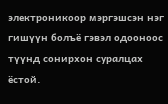электроникоор мэргэшсэн нэг гишүүн болъё гэвэл одооноос түүнд сонирхон суралцах ёстой.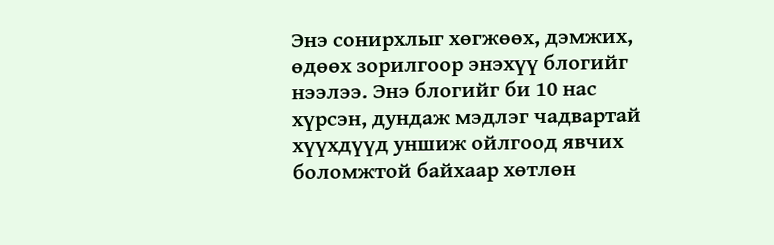Энэ сонирхлыг хөгжөөх, дэмжих, өдөөх зорилгоор энэхүү блогийг нээлээ. Энэ блогийг би 10 нас хүрсэн, дундаж мэдлэг чадвартай хүүхдүүд уншиж ойлгоод явчих боломжтой байхаар хөтлөн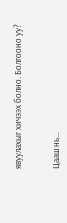явуулахыг хичээх болно. Болгооно уу?


Цааш нь...